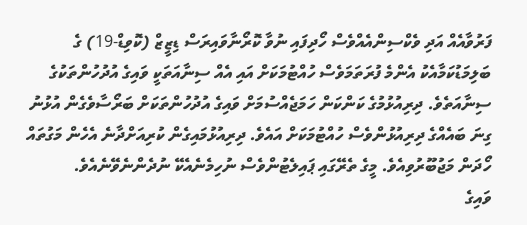ފަރުވާއެއް އަދި ވެކްސިންއެއްވެސް ހޯދިފައި ނުވާ ކޮރޯނާވައިރަސް ޑިޒީޒް (ކޮވިޑް-19) ގެ ބަލިމަޑުކަމާއެކު އެންމެ ފުރަތަމަވެސް ހުއްޓުމަކަށް އައި އެއް ސިނާއަތަކީ ވައިގެ އުދުހުންތަކުގެ ސިނާއަތެވެ. ދިރިއުޅުމުގެ ކަންކަން ހަމަޖެއްސުމަށް ވައިގެ އުދުހުންތަކަށް ބަރޯސާވެގެން އުޅުނު ގިނަ ބައެއްގެ ދިރިއުޅުންވެސް ހުއްޓުމަކަށް އައެވެ. ދިރިއުޅުމައިގެން ކުރިއަށްދާނެ އެހެން މަގުތައް ހޯދަން މަޖުބޫރުވިއެވެ. މީގެ ތެރޭގައި ޕައިލެޓުންވެސް ނުހިމެނެއެކޭ ނުދެންނެވޭނެއެވެ.
ވައިގެ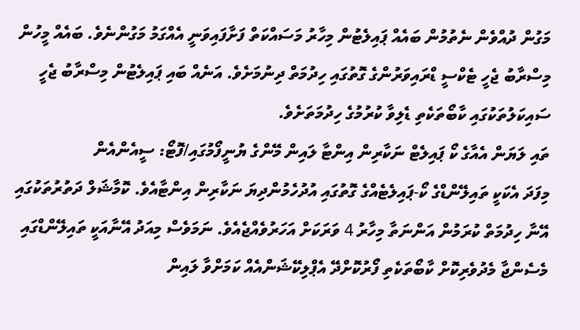މަގުން ދުއްވެން ނެތުމުން ބައެއް ޕައިލެޓުން މިހާރު މަސައްކަތް ފަށާފައިވަނީ އެއްގަމު މަގުންނެވެ. ބައެއް މީހުން މިސްރާބު ޖެހީ ޓެކްސީ ޑްރައިވަރުންގެ ގޮތުގައި ހިދުމަތް ދިނުމަށެވެ. އަނެއް ބައި ޕައިލެޓުން މިސްރާބު ޖެހީ ސައިކަލުތަކުގައި ކާބޯތަކެތި ޑެލިވާ ކުރުމުގެ ހިދުމަތަށެވެ.
ތައި ލަޔަން އެއާގެ ކޯ ޕައިލެޓް ނަކާރިން އިންޓާ ލައިން މޭންގެ ޔުނީފޯމުގައި/ފޮޓޯ: ސީއެންއެން
މިފަދަ އެކަކީ ތައިލޭންޑްގެ ކޯ-ޕައިލެޓެއްގެ ގޮތުގައި އުދުހެމުންދިޔަ ނަކާރިން އިންޓާއެވެ. ކޮމާޝަލް ދަތުރުތަކުގައި އޭނާ ހިދުމަތް ކުރަމުން އަންނަތާ މިހާރު 4 ވަރަކަށް އަހަރުވެއްޖެއެވެ. ނަމަވެސް މިއަދު އޭނާއަކީ ތައިލޭންޑްގައި މެސެންޖާ މެދުވެރިކޮށް ކާބޯތަކެތި ފޯރުކޮށްދޭ އެޕްލިކޭޝަންއެއް ކަމަށްވާ ލައިން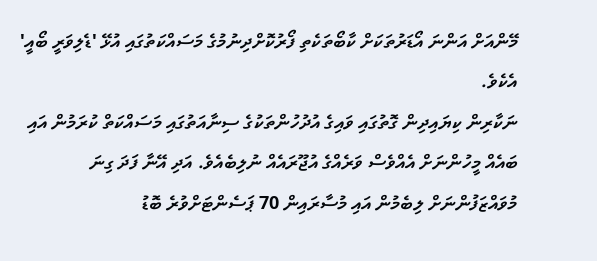މޭންއަށް އަންނަ އޯޑަރުތަކަށް ކާބޯތަކެތި ފޯރުކޮށްދިނުމުގެ މަސައްކަތުގައި އުޅޭ 'ޑެލިވަރީ ބޯއީ' އެކެވެ.
ނަކާރިން ކިޔައިދިން ގޮތުގައި ވައިގެ އުދުހުންތަކުގެ ސިނާއަތުގައި މަސައްކަތް ކުރަމުން އައި ބައެއް މީހުންނަށް އެއްވެސް ވަރެއްގެ އުޖޫރައެއް ނުލިބެއެވެ. އަދި އޭނާ ފަދަ ގިނަ މުވައްޒަފުންނަށް ލިބެމުން އައި މުސާރައިން 70 ޕަސެންޓަށްވުރެ ބޮޑު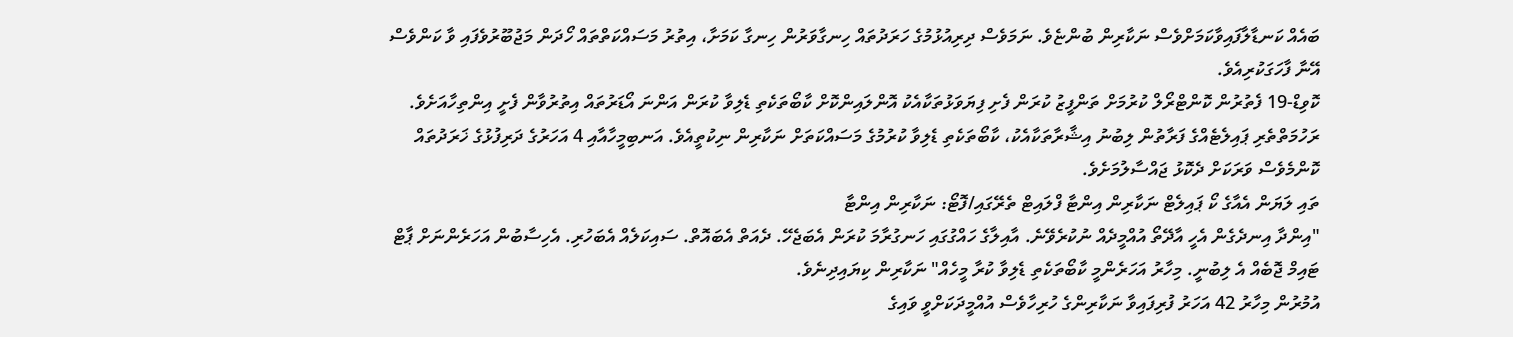ބައެއް ކަނޑާލާފައިވާކަމަށްވެސް ނަކާރިން ބުންޏެވެ. ނަމަވެސް ދިރިއުޅުމުގެ ހަރަދުތައް ހިނގާވަރުން ހިނގާ ކަމަށާ، އިތުރު މަސައްކަތްތައް ހޯދަން މަޖުބޫރުވެފައި ވާ ކަންވެސް އޭނާ ފާހަގަކުރިއެވެ.
ކޮވިޑް-19 ފެތުރުން ކޮންޓްރޯލް ކުރުމަށް ތަންފީޒު ކުރަން ފެށި ފިޔަވަޅުތަކާއެކު އޮންލައިންކޮށް ކާބޯތަކެތި ޑެލިވާ ކުރަން އަންނަ އޯޑަރުތައް އިތުރުވާން ފެށީ އިންތިހާއަށެވެ. ރަހުމަތްތެރި ޕައިލެޓެއްގެ ފަރާތުން ލިބުނު އިޝާރާތަކާއެކު، ކާބޯތަކެތި ޑެލިވާ ކުރުމުގެ މަސައްކަތަށް ނަކާރިން ނިކުތީއެވެ. އަނބިމީހާއާއި 4 އަހަރުގެ ދަރިފުޅުގެ ޚަރަދުތައް ކޮންމެވެސް ވަރަކަށް ދެކޮޅު ޖައްސާލުމަށެވެ.
ތައި ލަޔަން އެއާގެ ކޯ ޕައިލެޓް ނަކާރިން އިންޓާ ފްލައިޓް ތެރޭގައި/ފޮޓޯ: ނަކާރިން އިންޓާ
"އިންދާ އިނދެގެން އެހީ އާދޭތޯ އުއްމީދެއް ނުކުރެވޭނެ. އާއިލާގެ ހައްގުގައި ހަނގުރާމަ ކުރަން އެބަޖެހޭ. ދެއަތް އެބައޮތް. ސައިކަލެއް އެބަހުރި. އެހިސާބުން އަހަރެންނަށް ޕާޓް ޓައިމް ޖޮބެއް އެ ލިބުނީ. މިހާރު އަހަރެންމީ ކާބޯތަކެތި ޑެލިވާ ކުރާ މީހެއް" ނަކާރިން ކިޔައިދިނެވެ.
އުމުރުން މިހާރު 42 އަހަރު ފުރިފައިވާ ނަކާރިންގެ ހުރިހާވެސް އުއްމީދަކަށްވީ ވައިގެ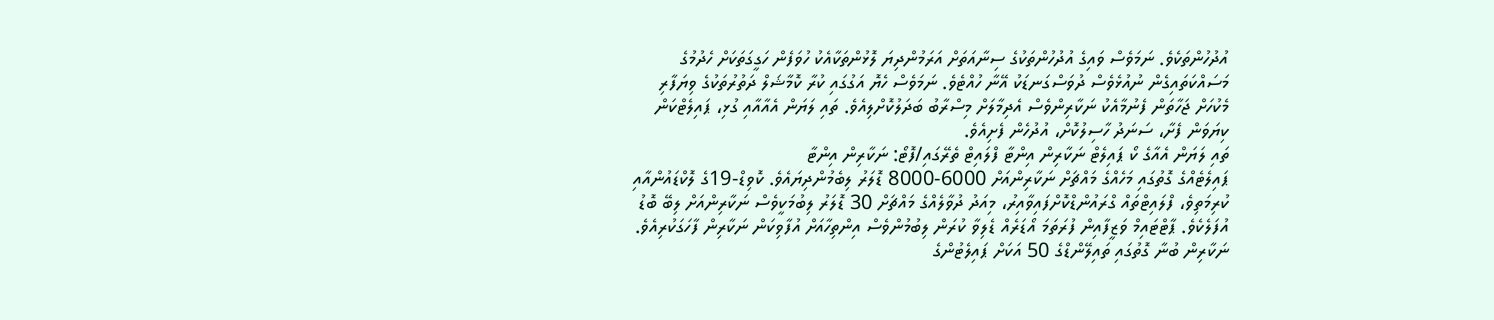އުދުހުންތަކެވެ. ނަމަވެސް ވައިގެ އުދުހުންތަކުގެ ސިނާއަތަށް އަރަމުންދިޔަ ލޮޅުންތަކާއެކު ހުވަފެން ހަގީގަތަކަށް ހެދުމުގެ މަސައްކަތައިގެން ނުއުޅެވެސް ދުވަސްގަނޑަކު އޭނާ ހުއްޓެވެ. ނަމަވެސް ހެޔޮ އަގުގައި ކުރާ ކޮމާޝަލް ދަތުރުތަކުގެ ވިޔަފާރި މެކުހަށް ޖަހާތަން ފެނުމާއެކު ނަކާރިންވެސް އެދިމާލަށް މިސްރާބު ބަދަލުކޮށްލިއެވެ. ތައި ލަޔަން އެއާއާއި ގުޅި، ޕައިލެޓްކަން ކިޔަވަން ފެށާ، ސަނަދު ހާސިލުކޮށް، އުދުހެން ފެށިއެވެ.
ތައި ލަޔަން އެއާގެ ކޯ ޕައިލެޓް ނަކާރިން އިންޓާ ފްލައިޓް ތެރޭގައި/ފޮޓޯ: ނަކާރިން އިންޓާ
ޕައިލެޓެއްގެ ގޮތުގައި މަހެއްގެ މައްޗަށް ނަކާރިންއަށް 6000-8000 ޑޮލަރު ލިބެމުންދިޔައެވެ. ކޮވިޑް-19ގެ ލޮކްޑައުންއާއި ކުރިމަތިވެ، ފްލައިޓްތައް ގްރައުންޑްކޮށްފައިވާއިރު، މިއަދު ދުވާލެއްގެ މައްޗަށް 30 ޑޮލަރު ލިބުމަކީވެސް ނަކާރިންއަށް ލިބޭ ބޮޑު އުފަލެކެވެ. ޕާޓްޓައިމް ވަޒީފާއިން ފުރަތަމަ އޯޑަރެއް ޑެލިވާ ކުރަން ލިބުމުންވެސް އިންތިހާއަށް އުފާވިކަން ނަކާރިން ފާހަގަކުރިއެވެ.
ނަކާރިން ބުނާ ގޮތުގައި ތައިލޭންޑްގެ 50 އަކަށް ޕައިލެޓުންގެ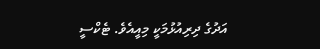އަދުގެ ދިރިއުޅުމަކީ މިއީއެވެ. ޓެކްސީ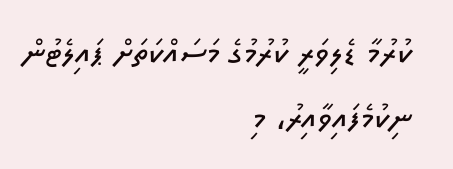ކުރުމާ ޑެލިވަރީ ކުރުމުގެ މަސައްކަތަށް ޕައިލެޓުން ނިކުމެފައިވާއިރު، މި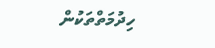ހިދުމަތްތަކުން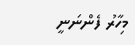މިހާރު ފެންނަނީ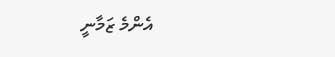އެންމެ ޒަމާނީ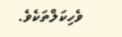ވެހިކަލްތަކެވެ.